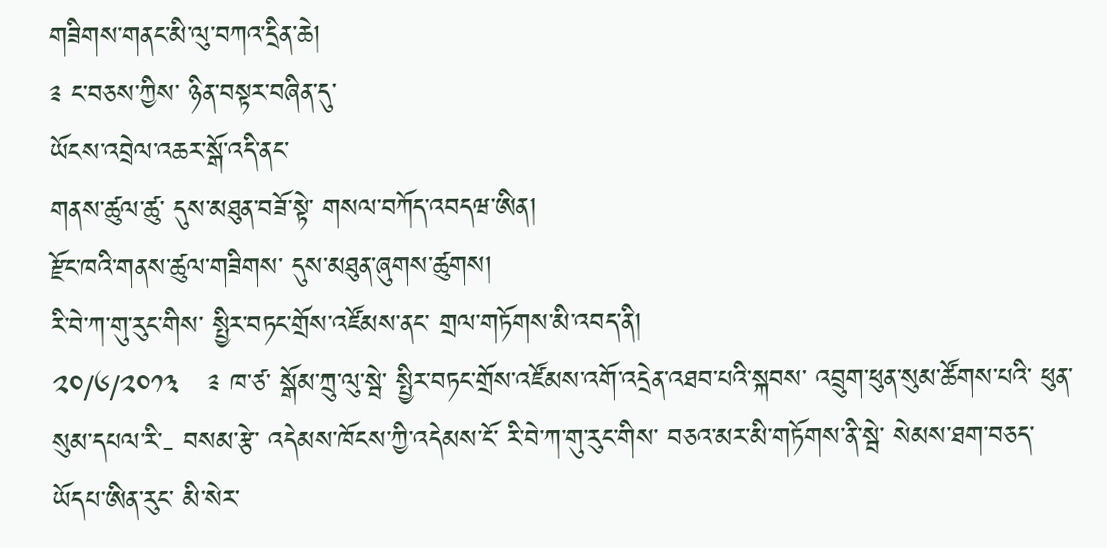གཟིགས་གནང་མི་ལུ་བཀའ་དྲིན་ཆེ།
༉ ང་བཅས་ཀྱིས་ ཉིན་བསྟར་བཞིན་དུ་
ཡོངས་འབྲེལ་འཆར་སྒོ་འདི་ནང་
གནས་ཚུལ་ཚུ་ དུས་མཐུན་བཟོ་སྟེ་ གསལ་བཀོད་འབདཝ་ཨིན།
རྫོང་ཁའི་གནས་ཚུལ་གཟིགས་ དུས་མཐུན་ཞུགས་ཚུགས།
རི་བེ་ཀ་གུ་རུང་གིས་ སྤྱིར་བཏང་གྲོས་འཛོམས་ནང་ གྲལ་གཏོགས་མི་འབད་ནི།
༢༠/༦/༢༠༡༣   ༉ ཁ་ཙ་ སྒོམ་ཀྲུ་ལུ་སྦེ་ སྤྱིར་བཏང་གྲོས་འཛོམས་འགོ་འདྲེན་འཐབ་པའི་སྐབས་ འབྲུག་ཕུན་སུམ་ཚོགས་པའི་ ཕུན་སུམ་དཔལ་རི་- བསམ་རྩེ་ འདེམས་ཁོངས་ཀྱི་འདེམས་ངོ་ རི་བེ་ཀ་གུ་རུང་གིས་ བཅའ་མར་མི་གཏོགས་ནི་སྦེ་ སེམས་ཐག་བཅད་ཡོདཔ་ཨིན་རུང་ མི་སེར་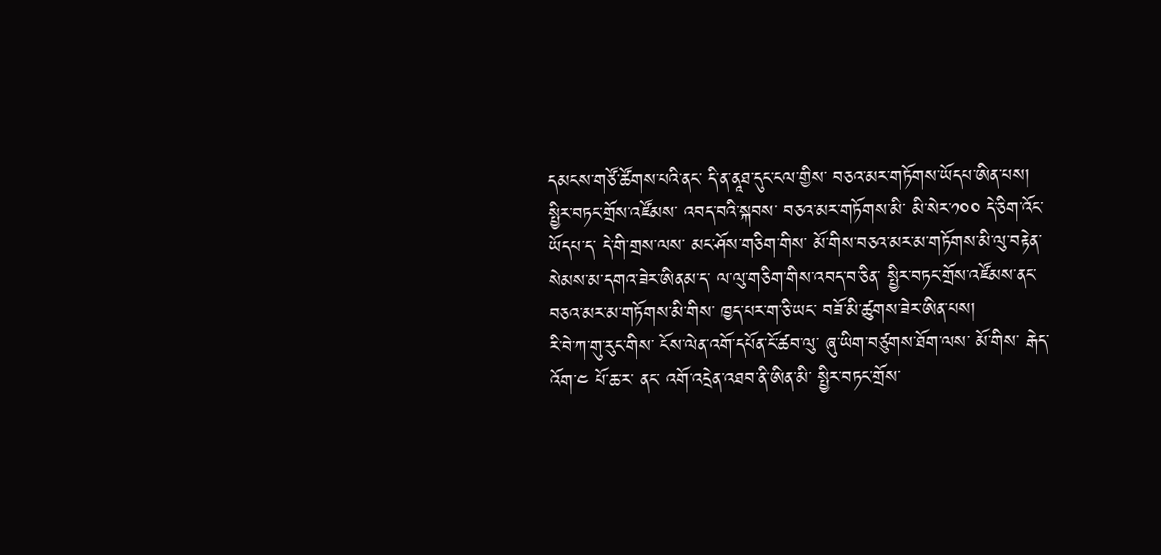དམངས་གཙོ་ཚོགས་པའི་ནང་ དི་ན་ནཱཐ་དུང་ངལ་གྱིས་ བཅའ་མར་གཏོགས་ཡོདཔ་ཨིན་པས།
སྤྱིར་བཏང་གྲོས་འཛོམས་ འབད་བའི་སྐབས་ བཅའ་མར་གཏོགས་མི་ མི་སེར་༡༠༠ དེ་ཅིག་འོང་ཡོདཔ་ད་ དེ་གི་གྲས་ལས་ མང་ཤོས་གཅིག་གིས་ མོ་གིས་བཅའ་མར་མ་གཏོགས་མི་ལུ་བརྟེན་ སེམས་མ་དགའ་ཟེར་ཨིནམ་ད་ ལ་ལུ་གཅིག་གིས་འབད་བ་ཅིན་ སྤྱིར་བཏང་གྲོས་འཛོམས་ནང་ བཅའ་མར་མ་གཏོགས་མི་གིས་ ཁྱད་པར་ག་ཅི་ཡང་ བཟོ་མི་ཚུགས་ཟེར་ཨིན་པས།
རི་བེ་ཀ་གུ་རུང་གིས་ ངོས་ལེན་འགོ་དཔོན་ངོ་ཚབ་ལུ་ ཞུ་ཡིག་བཙུགས་ཐོག་ལས་ མོ་གིས་ རྒེད་འོག་༤ པོ་ཆ་ར་ ནང་ འགོ་འདྲེན་འཐབ་ནི་ཨིན་མི་ སྤྱིར་བཏང་གྲོས་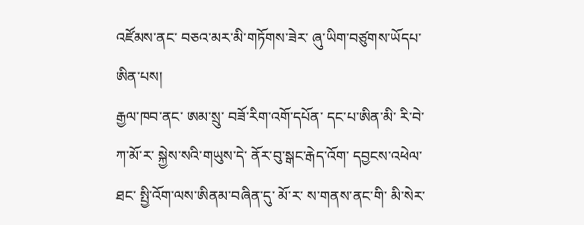འཛོམས་ནང་ བཅའ་མར་མི་གཏོགས་ཟེར་ ཞུ་ཡིག་བཙུགས་ཡོདཔ་ཨིན་པས།
རྒྱལ་ཁབ་ནང་ ཨམ་སྲུ་ བཟོ་རིག་འགོ་དཔོན་ དང་པ་ཨིན་མི་ རི་བེ་ཀ་མོ་ར་ སྐྱེས་སའི་གཡུས་དེ་ ནོར་བུ་སྒང་རྒེད་འོག་ དབྱངས་འཕེལ་ཐང་ སྤྱི་འོག་ལས་ཨིནམ་བཞིན་དུ་ མོ་ར་ ས་གནས་ནང་གི་ མི་སེར་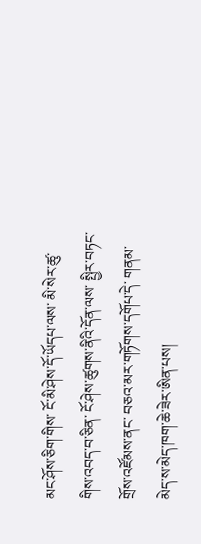མང་ཤོས་ཅིག་གིས་ ངོ་མི་ཤེས་དོ་ཡོདཔ་ལས་ མི་སེར་ཚུ་གིས་འབད་བ་ཅིན་ ངོ་ཤེས་ཚུགས་ནིའི་དོན་ལས་ སྤྱིར་བཏང་གྲོས་འཛོམས་ནང་ བཅའ་མར་གཏོགས་དགོཔ་དེ་ གནམ་མེད་ས་མེད་ཁག་ཆེ་ཟེར་ཨིན་པས།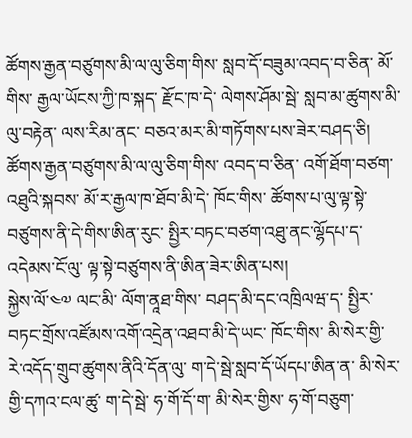ཚོགས་རྒྱན་བཙུགས་མི་ལ་ལུ་ཅིག་གིས་ སླབ་དོ་བཟུམ་འབད་བ་ཅིན་ མོ་གིས་ རྒྱལ་ཡོངས་ཀྱི་ཁ་སྐད་ རྫོང་ཁ་དེ་ ལེགས་ཤོམ་སྦེ་ སླབ་མ་ཚུགས་མི་ལུ་བརྟེན་ ལས་རིམ་ནང་ བཅའ་མར་མི་གཏོགས་པས་ཟེར་བཤད་ཅི།
ཚོགས་རྒྱན་བཙུགས་མི་ལ་ལུ་ཅིག་གིས་ འབད་བ་ཅིན་ འགོ་ཐོག་བཙག་འཐུའི་སྐབས་ མོ་ར་རྒྱལ་ཁ་ཐོབ་མི་དེ་ ཁོང་གིས་ ཚོགས་པ་ལུ་ལྟ་སྟེ་ བཙུགས་ནི་དེ་གིས་ཨིན་རུང་ སྤྱིར་བཏང་བཙག་འཐུ་ནང་ལྷོདཔ་ད་ འདེམས་ངོ་ལུ་ ལྟ་སྟེ་བཙུགས་ནི་ཨིན་ཟེར་ཨིན་པས།
སྐྱེས་ལོ་༤༧ ལང་མི་ ལོག་ནཱཐ་གིས་ བཤད་མི་དང་འཁྲིལཝ་ད་ སྤྱིར་བཏང་གྲོས་འཛོམས་འགོ་འདྲེན་འཐབ་མི་དེ་ཡང་ ཁོང་གིས་ མི་སེར་གྱི་ རེ་འདོད་གྲུབ་ཚུགས་ནིའི་དོན་ལུ་ ག་དེ་སྦེ་སླབ་དོ་ཡོདཔ་ཨིན་ན་ མི་སེར་གྱི་དཀའ་ངལ་ཚུ་ ག་དེ་སྦེ་ ཧ་གོ་དོ་ག་ མི་སེར་གྱིས་ ཧ་གོ་བཅུག་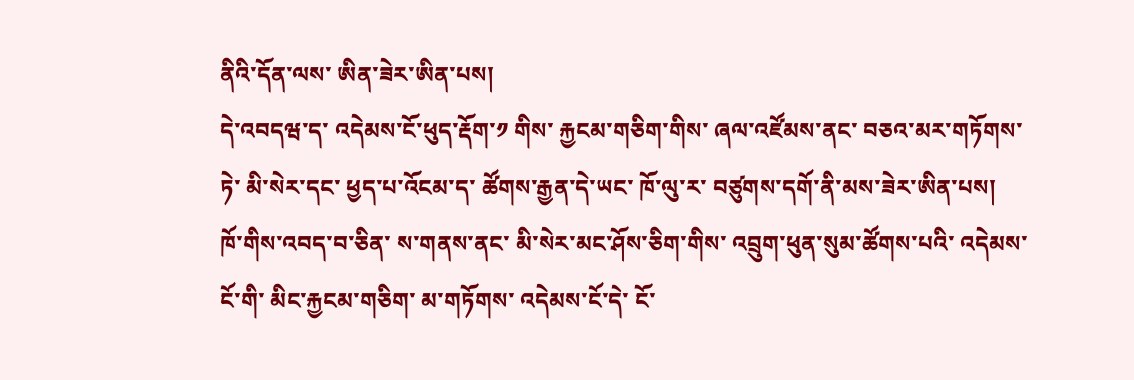ནིའི་དོན་ལས་ ཨིན་ཟེར་ཨིན་པས།
དེ་འབདཝ་ད་ འདེམས་ངོ་ཕུད་རྡོག་༡ གིས་ རྐྱངམ་གཅིག་གིས་ ཞལ་འཛོམས་ནང་ བཅའ་མར་གཏོགས་ཏེ་ མི་སེར་དང་ ཕྱད་པ་འོངམ་ད་ ཚོགས་རྒྱན་དེ་ཡང་ ཁོ་ལུ་ར་ བཙུགས་དགོ་ནི་མས་ཟེར་ཨིན་པས།
ཁོ་གིས་འབད་བ་ཅིན་ ས་གནས་ནང་ མི་སེར་མང་ཤོས་ཅིག་གིས་ འབྲུག་ཕུན་སུམ་ཚོགས་པའི་ འདེམས་ངོ་གི་ མིང་རྐྱངམ་གཅིག་ མ་གཏོགས་ འདེམས་ངོ་དེ་ ངོ་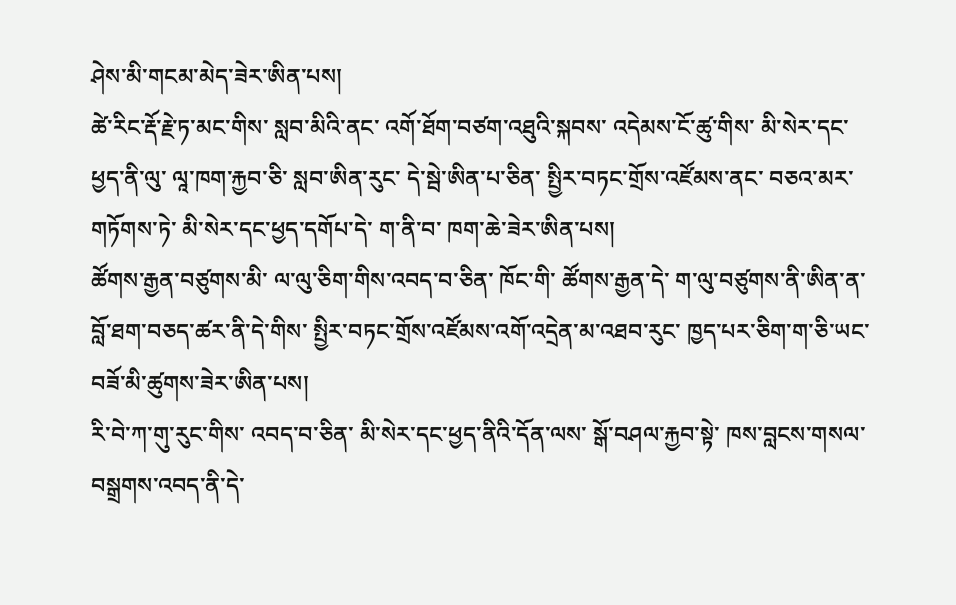ཤེས་མི་གངམ་མེད་ཟེར་ཨིན་པས།
ཚེ་རིང་རྡོ་རྗེ་ཏ་མང་གིས་ སླབ་མིའི་ནང་ འགོ་ཐོག་བཙག་འཐུའི་སྐབས་ འདེམས་ངོ་ཚུ་གིས་ མི་སེར་དང་ ཕྱད་ནི་ལུ་ ལཱ་ཁག་རྐྱབ་ཅི་ སླབ་ཨིན་རུང་ དེ་སྦེ་ཨིན་པ་ཅིན་ སྤྱིར་བཏང་གྲོས་འཛོམས་ནང་ བཅའ་མར་གཏོགས་ཏེ་ མི་སེར་དང་ཕྱད་དགོཔ་དེ་ ག་ནི་བ་ ཁག་ཆེ་ཟེར་ཨིན་པས།
ཚོགས་རྒྱན་བཙུགས་མི་ ལ་ལུ་ཅིག་གིས་འབད་བ་ཅིན་ ཁོང་གི་ ཚོགས་རྒྱན་དེ་ ག་ལུ་བཙུགས་ནི་ཨིན་ན་ བློ་ཐག་བཅད་ཚར་ནི་དེ་གིས་ སྤྱིར་བཏང་གྲོས་འཛོམས་འགོ་འདྲེན་མ་འཐབ་རུང་ ཁྱད་པར་ཅིག་ག་ཅི་ཡང་ བཟོ་མི་ཚུགས་ཟེར་ཨིན་པས།
རི་བེ་ཀ་གུ་རུང་གིས་ འབད་བ་ཅིན་ མི་སེར་དང་ཕྱད་ནིའི་དོན་ལས་ སྒོ་བཤལ་རྐྱབ་སྟེ་ ཁས་བླངས་གསལ་བསྒྲགས་འབད་ནི་དེ་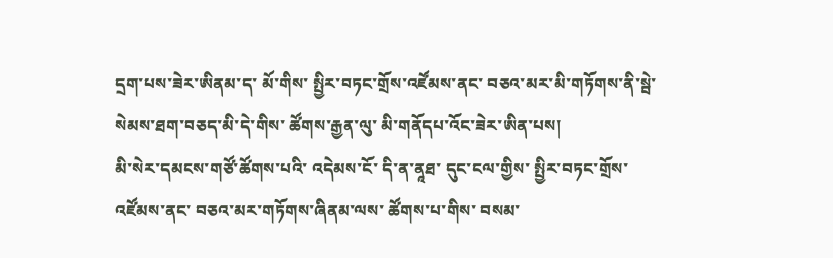དྲག་པས་ཟེར་ཨིནམ་ད་ མོ་གིས་ སྤྱིར་བཏང་གྲོས་འཛོམས་ནང་ བཅའ་མར་མི་གཏོགས་ནི་སྦེ་ སེམས་ཐག་བཅད་མི་དེ་གིས་ ཚོགས་རྒྱན་ལུ་ མི་གནོདཔ་འོང་ཟེར་ཨིན་པས།
མི་སེར་དམངས་གཙོ་ཚོགས་པའི་ འདེམས་ངོ་ དི་ན་ནཱཐ་ དུང་ངལ་གྱིས་ སྤྱིར་བཏང་གྲོས་འཛོམས་ནང་ བཅའ་མར་གཏོགས་ཞིནམ་ལས་ ཚོགས་པ་གིས་ བསམ་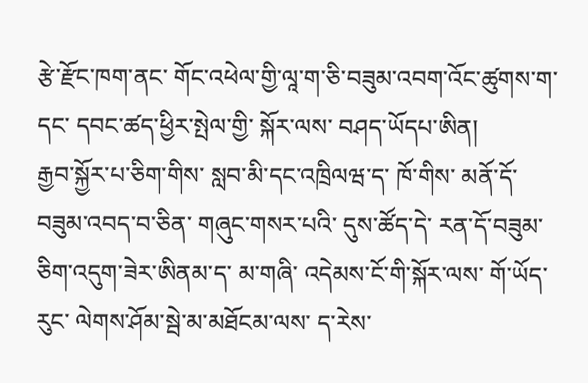རྩེ་རྫོང་ཁག་ནང་ གོང་འཕེལ་གྱི་ལཱ་ག་ཅི་བཟུམ་འབག་འོང་ཚུགས་ག་དང་ དབང་ཚད་ཕྱིར་སྤེལ་གྱི་ སྐོར་ལས་ བཤད་ཡོདཔ་ཨིན།
རྒྱབ་སྐྱོར་པ་ཅིག་གིས་ སླབ་མི་དང་འཁྲིལཝ་ད་ ཁོ་གིས་ མནོ་དོ་བཟུམ་འབད་བ་ཅིན་ གཞུང་གསར་པའི་ དུས་ཚོད་དེ་ རན་དོ་བཟུམ་ཅིག་འདུག་ཟེར་ཨིནམ་ད་ མ་གཞི་ འདེམས་ངོ་གི་སྐོར་ལས་ གོ་ཡོད་རུང་ ལེགས་ཤོམ་སྦེ་མ་མཐོངམ་ལས་ ད་རེས་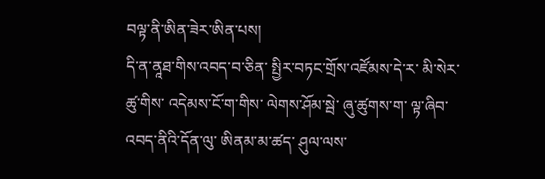བལྟ་ནི་ཨིན་ཟེར་ཨིན་པས།
དི་ན་ནཱཐ་གིས་འབད་བ་ཅིན་ སྤྱིར་བཏང་གྲོས་འཛོམས་དེ་ར་ མི་སེར་ཚུ་གིས་ འདེམས་ངོ་ག་གིས་ ལེགས་ཤོམ་སྦེ་ ཞུ་ཚུགས་ག་ ལྟ་ཞིབ་འབད་ནིའི་དོན་ལུ་ ཨིནམ་མ་ཚད་ ཤུལ་ལས་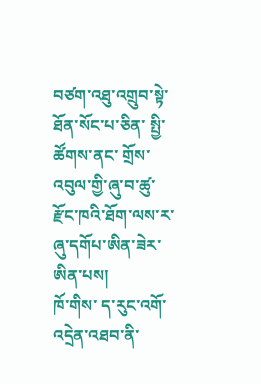བཙག་འཐུ་འགྲུབ་སྟེ་ ཐོན་སོང་པ་ཅིན་ སྤྱི་ཚོགས་ནང་ གྲོས་འབུལ་གྱི་ཞུ་བ་ཚུ་ རྫོང་ཁའི་ཐོག་ལས་ར་ ཞུ་དགོཔ་ཨིན་ཟེར་ཨིན་པས།
ཁོ་གིས་ ད་རུང་འགོ་འདྲེན་འཐབ་ནི་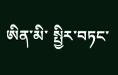ཨིན་མི་ སྤྱིར་བཏང་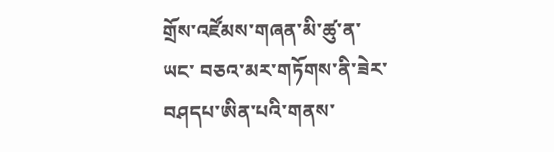གྲོས་འཛོམས་གཞན་མི་ཚུ་ན་ཡང་ བཅའ་མར་གཏོགས་ནི་ཟེར་ བཤདཔ་ཨིན་པའི་གནས་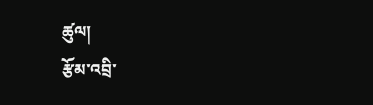ཚུལ།
རྩོམ་འབྲི་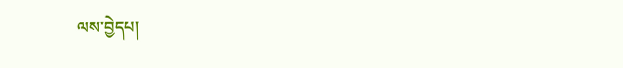ལས་བྱེདཔ།